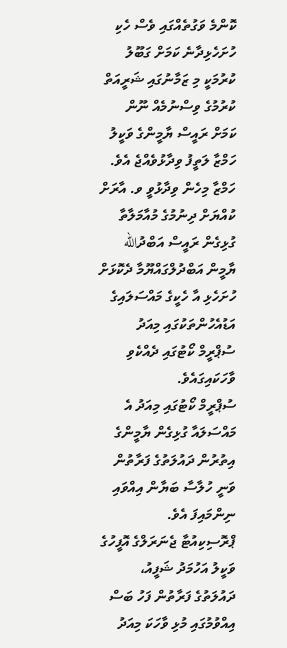ކޮންމެ ވަގުތެއްގައި ވެސް ހެކި ހުށަހެޅިދާނެ ކަމަށް ގަބޫލު ކުރުމަކީ މި ޒަމާނުގައި ޝަރީއަތް ކުރުމުގެ ވިސްނުމެއް ނޫން ކަމަށް ރައީސް ޔާމީންގެ ވަކީލު ހަމްޒާ ލަތީފު ވިދާޅުވެއްޖެ އެވެ.
ހަމްޒާ މިހެން ވިދާޅުވީ ވ. އާރަށް ކުއްޔަށް ދިނުމުގެ މުއާމަލާތާ ގުޅިގެން ރައީސް އަބްދުالله ޔާމީން އަބްދުލްގައްޔޫމާ ދެކޮޅަށް ހުށަހެޅި އާ ހެކީގެ މައްސަލައިގެ އަޑުއެހުންތަކުގައި މިއަދު ސުޕްރީމް ކޯޓުގައި ދެއްކެވި ވާހަކައިގައެވެ.
ސުޕްރީމް ކޯޓުގައި މިއަދު އެ މައްސަލައާ ގުޅިގެން ޔާމީންގެ އިތުރުން ދައުލަތުގެ ފަރާތުން ވަނީ ހުލާސާ ބަޔާން އިއްވައި ނިންމައިފަ އެވެ.
ޕްރޮސިކިއުޓާ ޖެނަރަލްގެ އޮފީހުގެ ވަކީލު އަހުމަދު ޝަފީއު، ދައުލަތުގެ ފަރާތުން ފަހު ބަސް އިއްވުމުގައި މުޅި ވާހަކަ މިއަދު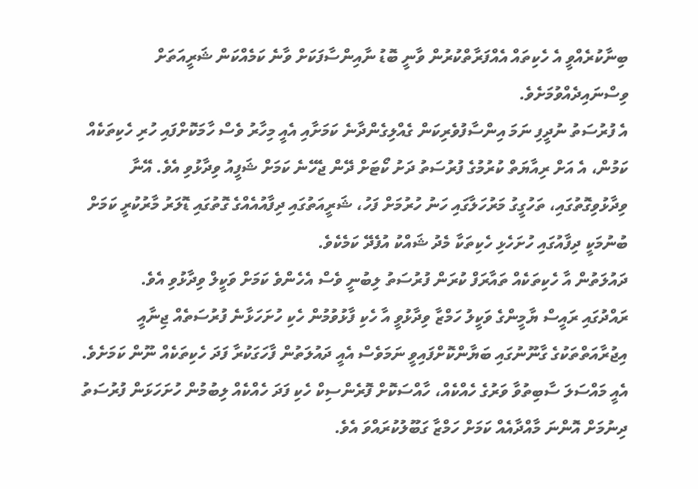ބިނާކުރެއްވީ އެ ހެކިތައް އެއްފަރާތްކުރުން ވާނީ ބޮޑު ނާއިންސާފަކަށް ވާނެ ކަމެއްކަން ޝަރީއަތަށް ވިސްނައިދެއްވުމަށެވެ.
އެ ފުރުސަތު ނުދީފި ނަމަ އިންސާފުވެރިކަން ގެއްލިގެންދާނެ ކަމަށާއި އެއީ މިހާރު ވެސް ހާމަކޮށްފައި ހުރި ހެކިތަކެއް ކަމުން، އެ އަށް ރިއާޔަތް ކުރުމުގެ ފުރުސަތު ދަށު ކޯޓަށް ދޭން ޖެހޭނެ ކަމަށް ޝަފީއު ވިދާޅުވި އެވެ. އޭނާ ވިދާޅުވިގޮތުގައި، ތަހުގީގު މަރުހަލާގައި ހަނު ހުރުމަށް ފަހު، ޝަރީއަތުގައި ދިފާއުއެއްގެ ގޮތުގައި ޑޮލަރު މާރުކުރީ ކަމަށް ބުނުމަކީ ދިފާއުގައި ހުށަހެޅި ހެކިތަކާ މެދު ޝައްކު އުފެދޭ ކަމެކެވެ.
ދައުލަތުން އާ ހެކިތަކެއް ތައާރަފް ކުރަން ފުރުސަތު ލިބުނީ ވެސް އެހެންވެ ކަމަށް ވަކީލް ވިދާޅުވި އެވެ.
ރައްދުގައި ރައީސް ޔާމީންގެ ވަކީލު ހަމްޒާ ވިދާޅުވީ އާ ހެކި ފާޅުވުމުން ހެކި ހުށަހަޅާނެ ފުރުސަތެއް ޖިނާއީ އިޖުރާއަތްތަކުގެ ގާނޫނުގައި ބަޔާންކޮށްފައިވީ ނަމަވެސް އެއީ ދައުލަތުން ފާހަގަކުރާ ފަދަ ހެކިތަކެއް ނޫން ކަމަށެވެ.
އެއީ މައްސަލަ ސާބިތުވާ ވަރުގެ ހެއްކެއް، ހާއްސަކޮށް ފޮރެންސިކް ހެކި ފަދަ ހެއްކެއް ލިބުމުން ހުށަހަޅަން ފުރުސަތު ދިނުމަށް އޮންނަ މާއްދާއެއް ކަމަށް ހަމްޒާ ގަބޫލުކުރައްވަ އެވެ.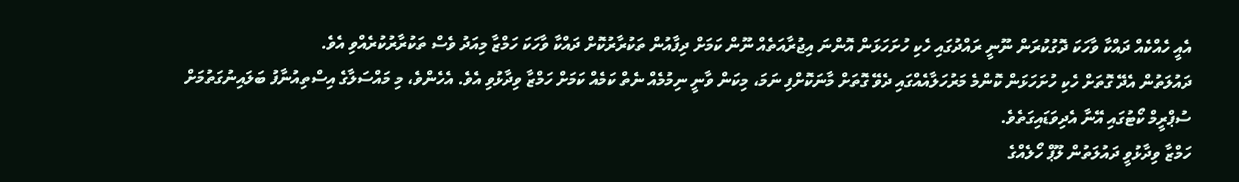އެއީ ހެއްކެއް ދައްކާ ވާހަކަ ދޮގުކުރަން ނޫނީ ރައްދުގައި ހެކި ހުށަހަޅަން އޮންނަ އިޖުރާއަތެއް ނޫން ކަމަށް ދިފާއުން ތަކުރާރުކޮށް ދައްކާ ވާހަކަ ހަމްޒާ މިއަދު ވެސް ތަކުރާރުކުރެއްވި އެވެ.
ދައުލަތުން އެދޭ ގޮތަށް ހެކި ހުށަހަޅަން ކޮންމެ މަރުހަލާއެއްގައި ދެވޭ ގޮތަށް މާނަކޮށްފި ނަމަ، މިކަން ވާނީ ނިމުމެއް ނެތް ކަމެއް ކަމަށް ހަމްޒާ ވިދާޅުވި އެވެ. އެހެންވެ، މި މައްސަލާގެ އިސްތިއުނާފު ބަލައިނުގަތުމަށް ސުޕްރީމް ކޯޓުގައި އޭނާ އެދިވަޑައިގަތެވެ.
ހަމްޒާ ވިދާޅުވީ ދައުލަތުން ލޫޕް ހޯލެއްގެ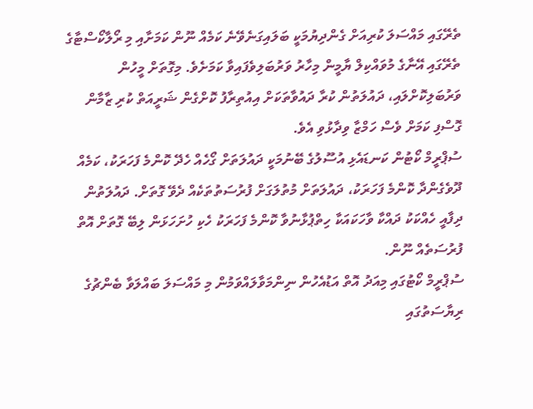ތެރޭގައި މައްސަލަ ކުރިއަށް ގެންދިޔުމަކީ ބަލައިގަނެވޭނެ ކަމެއް ނޫން ކަމަށާއި މި ރޯލާކޯސްޓާގެ ތެރޭގައި އޭނާގެ މުވައްކިލް ޔާމީން މިހާރު ވަރުބަލިވެފައިވާ ކަމަށެވެ. މިގޮތަށް މީހުން ވަރުބަލިކޮށްލައި، ދައުލަތުން ކުރާ ދައުވާތަކަށް އިއުތިރާފު ކޮށްގެން ޝަރީއަތް ކުރި ޒާމާން ގޮސްފި ކަމަށް ވެސް ހަމްޒާ ވިދާޅުވި އެވެ.
ސުޕްރީމް ކޯޓުން ކަނޑައެޅި އުސޫލުގެ ބޭނުމަކީ ދައުލަތަށް ގޯހެއް ހެދޭ ކޮންމެ ފަހަރަކު، ކަމެއް ދޫވެގެންދާ ކޮންމެ ފަހަރަކު، ދައުލަތަށް މުތުލަގަށް ފުރުސަތުތަކެއް ދެވޭ ގޮތަށް. ދައުލަތުން ދިފާއީ ހެއްކަކު ދައްކާ ވާހަކައަކާ ހިތްޕުޅާނުވާ ކޮންމެ ފަހަރަކު ހެކި ހުށަހަޅަން ލިބޭ ގޮތަށް އޮތް ފުރުސަތެއް ނޫން.
ސުޕްރީމް ކޯޓުގައި މިއަދު އޮތް އަޑުއެހުން ނިންމަވާލައްވަމުން މި މައްސަލަ ބައްލަވާ ބެންޗުގެ ރިޔާސަތުގައި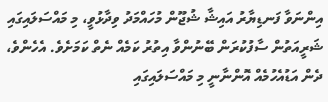އިންނަވާ ފަނޑިޔާރު އައިޝާ ޝުޖޫން މުހައްމަދު ވިދާޅުވީ، މި މައްސަލައިގައި ޝަރީއަތުން ސާފުކުރަން ބޭނުންވާ އިތުރު ކަމެއް ނެތް ކަމަށެވެ. އެހެންވެ، ދެން އަޑުއެހުމެއް އޮންނާނީ މި މައްސަލައިގައި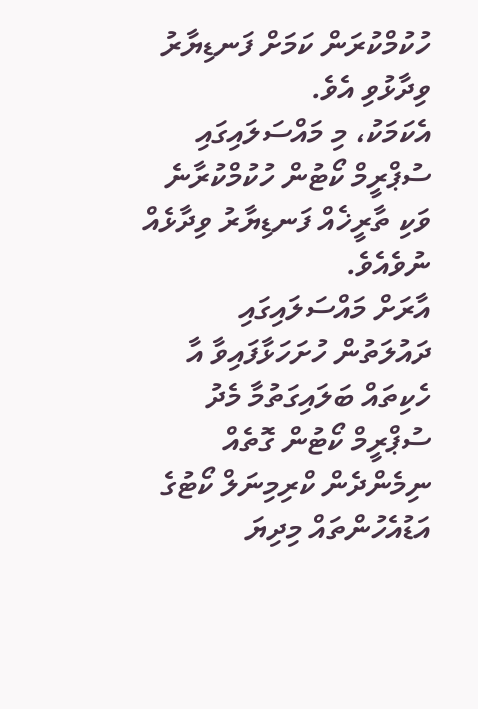ހުކުމްކުރަން ކަމަށް ފަނޑިޔާރު ވިދާޅުވި އެވެ.
އެކަމަކު، މި މައްސަލައިގައި ސުޕްރީމް ކޯޓުން ހުކުމްކުރާނެ ވަކި ތާރީޚެއް ފަނޑިޔާރު ވިދާޅެއް ނުވެއެވެ.
އާރަށް މައްސަލައިގައި ދައުލަތުން ހުށަހަޅާފައިވާ އާ ހެކިތައް ބަލައިގަތުމާ މެދު ސުޕްރީމް ކޯޓުން ގޮތެއް ނިމެންދެން ކްރިމިނަލް ކޯޓުގެ އަޑުއެހުންތައް މިދިޔަ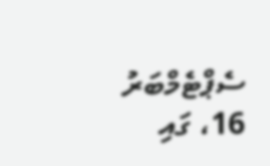ސެޕްޓެމްބަރު 16، ގައި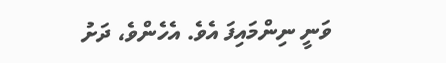ވަނީ ނިންމައިފަ އެވެ. އެހެންވެ، ދަށު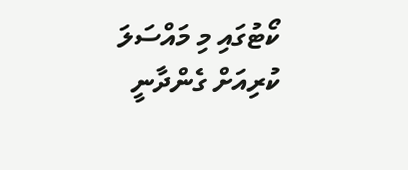ކޯޓުގައި މި މައްސަލަ ކުރިއަށް ގެންދާނީ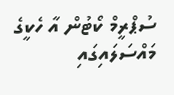ސުޕްރީމް ކޯޓުން އާ ހެކީގެ މައްސަލައިގައި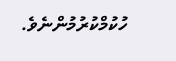ހުކުމްކުރުމުންނެވެ.